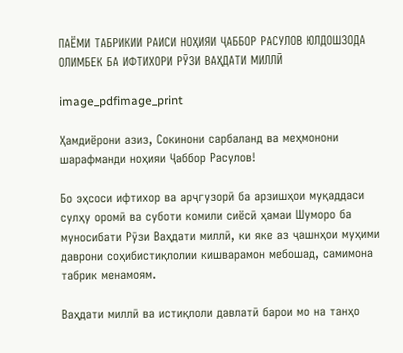ПАЁМИ ТАБРИКИИ РАИСИ НОҲИЯИ ҶАББОР РАСУЛОВ ЮЛДОШЗОДА ОЛИМБЕК БА ИФТИХОРИ РӮЗИ ВАҲДАТИ МИЛЛӢ

image_pdfimage_print

Ҳамдиёрони азиз, Сокинони сарбаланд ва меҳмонони шарафманди ноҳияи Ҷаббор Расулов!

Бо эҳсоси ифтихор ва арҷгузорӣ ба арзишҳои муқаддаси сулҳу оромӣ ва суботи комили сиёсӣ ҳамаи Шуморо ба муносибати Рӯзи Ваҳдати миллӣ, ки яке аз ҷашнҳои муҳими даврони соҳибистиқлолии кишварамон мебошад, самимона табрик менамоям.

Ваҳдати миллӣ ва истиқлоли давлатӣ барои мо на танҳо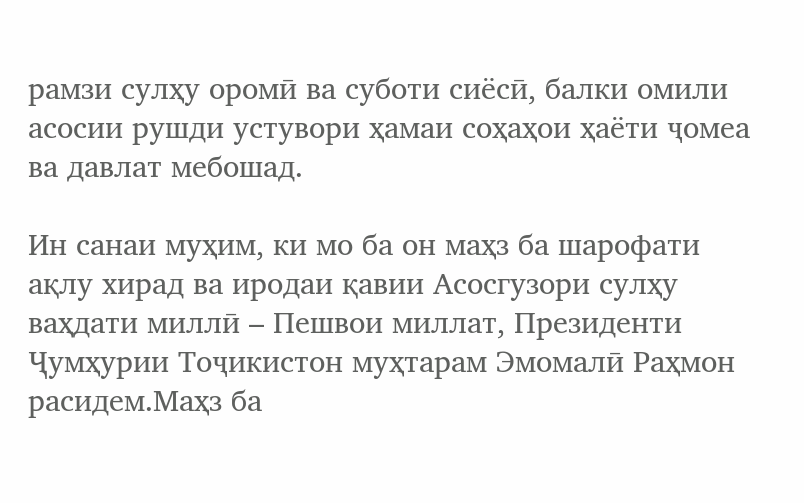рамзи сулҳу оромӣ ва суботи сиёсӣ, балки омили асосии рушди устувори ҳамаи соҳаҳои ҳаёти ҷомеа ва давлат мебошад.

Ин санаи муҳим, ки мо ба он маҳз ба шарофати ақлу хирад ва иродаи қавии Асосгузори сулҳу ваҳдати миллӣ – Пешвои миллат, Президенти Ҷумҳурии Тоҷикистон муҳтарам Эмомалӣ Раҳмон расидем.Маҳз ба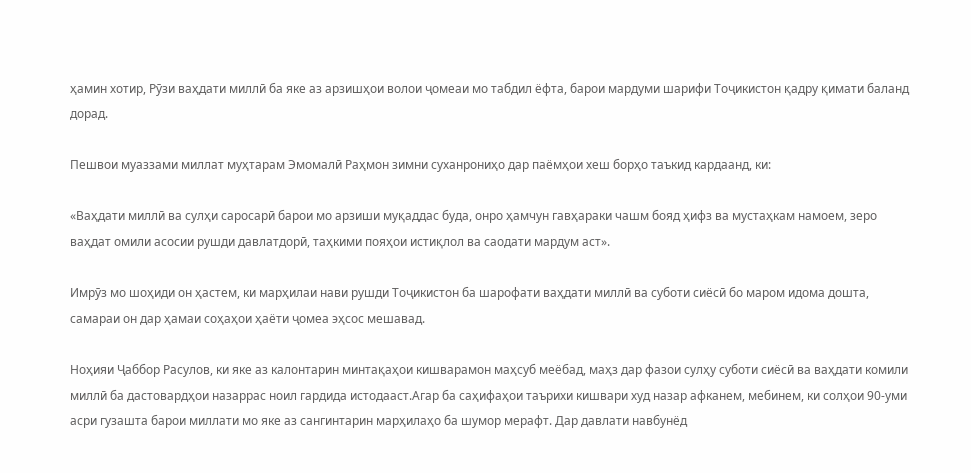ҳамин хотир, Рӯзи ваҳдати миллӣ ба яке аз арзишҳои волои ҷомеаи мо табдил ёфта, барои мардуми шарифи Тоҷикистон қадру қимати баланд дорад.

Пешвои муаззами миллат муҳтарам Эмомалӣ Раҳмон зимни суханрониҳо дар паёмҳои хеш борҳо таъкид кардаанд, ки:

«Ваҳдати миллӣ ва сулҳи саросарӣ барои мо арзиши муқаддас буда, онро ҳамчун гавҳараки чашм бояд ҳифз ва мустаҳкам намоем, зеро ваҳдат омили асосии рушди давлатдорӣ, таҳкими пояҳои истиқлол ва саодати мардум аст».

Имрӯз мо шоҳиди он ҳастем, ки марҳилаи нави рушди Тоҷикистон ба шарофати ваҳдати миллӣ ва суботи сиёсӣ бо маром идома дошта, самараи он дар ҳамаи соҳаҳои ҳаёти ҷомеа эҳсос мешавад.

Ноҳияи Ҷаббор Расулов, ки яке аз калонтарин минтақаҳои кишварамон маҳсуб меёбад, маҳз дар фазои сулҳу суботи сиёсӣ ва ваҳдати комили миллӣ ба дастовардҳои назаррас ноил гардида истодааст.Агар ба саҳифаҳои таърихи кишвари худ назар афканем, мебинем, ки солҳои 90-уми асри гузашта барои миллати мо яке аз сангинтарин марҳилаҳо ба шумор мерафт. Дар давлати навбунёд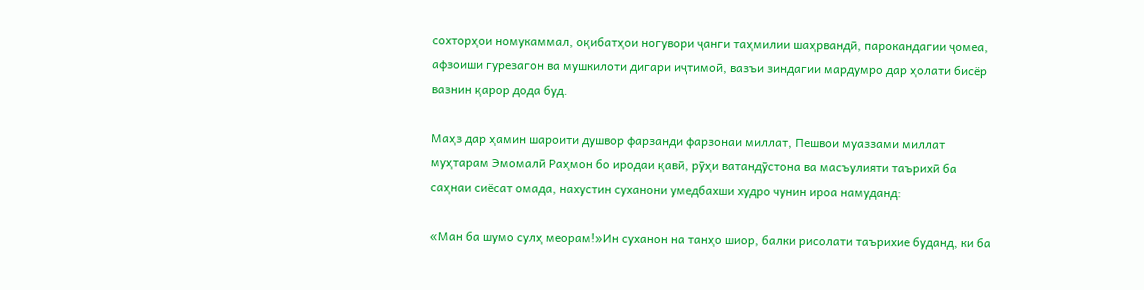сохторҳои номукаммал, оқибатҳои ногувори ҷанги таҳмилии шаҳрвандӣ, парокандагии ҷомеа, афзоиши гурезагон ва мушкилоти дигари иҷтимоӣ, вазъи зиндагии мардумро дар ҳолати бисёр вазнин қарор дода буд.

Маҳз дар ҳамин шароити душвор фарзанди фарзонаи миллат, Пешвои муаззами миллат муҳтарам Эмомалӣ Раҳмон бо иродаи қавӣ, рӯҳи ватандӯстона ва масъулияти таърихӣ ба саҳнаи сиёсат омада, нахустин суханони умедбахши худро чунин ироа намуданд:

«Ман ба шумо сулҳ меорам!»Ин суханон на танҳо шиор, балки рисолати таърихие буданд, ки ба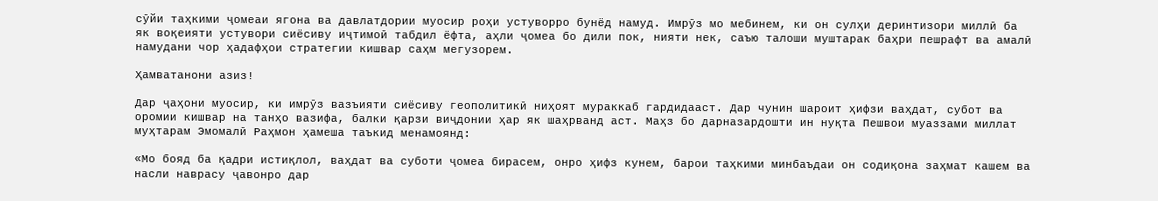сӯйи таҳкими ҷомеаи ягона ва давлатдории муосир роҳи устуворро бунёд намуд. Имрӯз мо мебинем, ки он сулҳи деринтизори миллӣ ба як воқеияти устувори сиёсиву иҷтимоӣ табдил ёфта, аҳли ҷомеа бо дили пок, нияти нек, саъю талоши муштарак баҳри пешрафт ва амалӣ намудани чор ҳадафҳои стратегии кишвар саҳм мегузорем.

Ҳамватанони азиз!

Дар ҷаҳони муосир, ки имрӯз вазъияти сиёсиву геополитикӣ ниҳоят мураккаб гардидааст. Дар чунин шароит ҳифзи ваҳдат, субот ва оромии кишвар на танҳо вазифа, балки қарзи виҷдонии ҳар як шаҳрванд аст. Маҳз бо дарназардошти ин нуқта Пешвои муаззами миллат муҳтарам Эмомалӣ Раҳмон ҳамеша таъкид менамоянд:

«Мо бояд ба қадри истиқлол, ваҳдат ва суботи ҷомеа бирасем, онро ҳифз кунем, барои таҳкими минбаъдаи он содиқона заҳмат кашем ва насли наврасу ҷавонро дар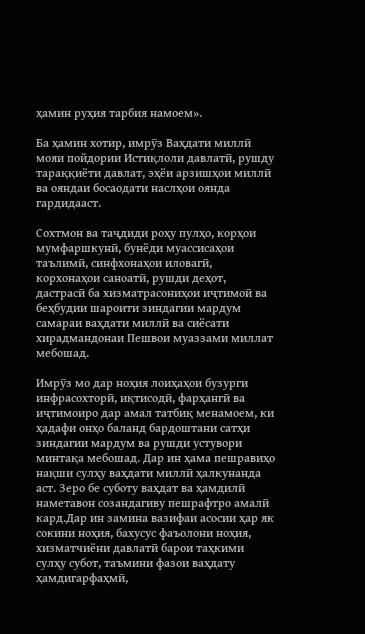ҳамин руҳия тарбия намоем».

Ба ҳамин хотир, имрӯз Ваҳдати миллӣ мояи пойдории Истиқлоли давлатӣ, рушду тараққиёти давлат, эҳёи арзишҳои миллӣ ва ояндаи босаодати наслҳои оянда гардидааст.

Сохтмон ва таҷдиди роҳу пулҳо, корҳои мумфаршкунӣ, бунёди муассисаҳои таълимӣ, синфхонаҳои иловагӣ, корхонаҳои саноатӣ, рушди деҳот, дастрасӣ ба хизматрасониҳои иҷтимоӣ ва беҳбудии шароити зиндагии мардум самараи ваҳдати миллӣ ва сиёсати хирадмандонаи Пешвои муаззами миллат мебошад.

Имрӯз мо дар ноҳия лоиҳаҳои бузурги инфрасохторӣ, иқтисодӣ, фарҳангӣ ва иҷтимоиро дар амал татбиқ менамоем, ки ҳадафи онҳо баланд бардоштани сатҳи зиндагии мардум ва рушди устувори минтақа мебошад. Дар ин ҳама пешравиҳо нақши сулҳу ваҳдати миллӣ ҳалкунанда аст. Зеро бе суботу ваҳдат ва ҳамдилӣ наметавон созандагиву пешрафтро амалӣ кард.Дар ин замина вазифаи асосии ҳар як сокини ноҳия, бахусус фаъолони ноҳия, хизматчиёни давлатӣ барои таҳкими сулҳу субот, таъмини фазои ваҳдату ҳамдигарфаҳмӣ,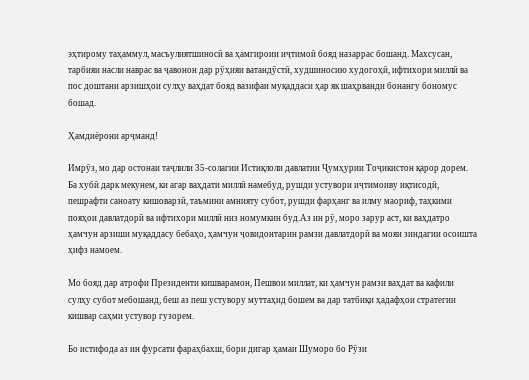эҳтирому таҳаммул, масъулиятшиносӣ ва ҳамгироии иҷтимоӣ бояд назаррас бошанд. Махсусан, тарбияи насли наврас ва ҷавонон дар рӯҳияи ватандӯстӣ, худшиносию худогоҳӣ, ифтихори миллӣ ва пос доштани арзишҳои сулҳу ваҳдат бояд вазифаи муқаддаси ҳар як шаҳрванди бонангу бономус бошад.

Ҳамдиёрони арҷманд!

Имрӯз, мо дар остонаи таҷлили 35-солагии Истиқлоли давлатии Ҷумҳурии Тоҷикистон қарор дорем. Ба хубӣ дарк мекунем, ки агар ваҳдати миллӣ намебуд, рушди устувори иҷтимоиву иқтисодӣ, пешрафти саноату кишоварзӣ, таъмини амнияту субот, рушди фарҳанг ва илму маориф, таҳкими пояҳои давлатдорӣ ва ифтихори миллӣ низ номумкин буд.Аз ин рӯ, моро зарур аст, ки ваҳдатро ҳамчун арзиши муқаддасу бебаҳо, ҳамчун ҷовидонтарин рамзи давлатдорӣ ва мояи зиндагии осоишта ҳифз намоем.

Мо бояд дар атрофи Президенти кишварамон, Пешвои миллат, ки ҳамчун рамзи ваҳдат ва кафили сулҳу субот мебошанд, беш аз пеш устувору муттаҳид бошем ва дар татбиқи ҳадафҳои стратегии кишвар саҳми устувор гузорем.

Бо истифода аз ин фурсати фараҳбахш, бори дигар ҳамаи Шуморо бо Рӯзи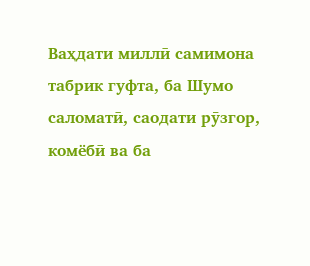Ваҳдати миллӣ самимона табрик гуфта, ба Шумо саломатӣ, саодати рӯзгор, комёбӣ ва ба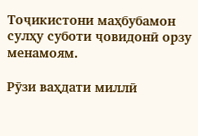Тоҷикистони маҳбубамон сулҳу суботи ҷовидонӣ орзу менамоям.

Рӯзи ваҳдати миллӣ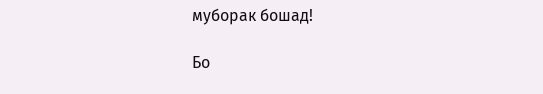муборак бошад!

Бо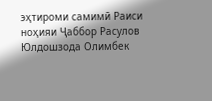эҳтироми самимӣ Раиси ноҳияи Ҷаббор Расулов Юлдошзода Олимбек